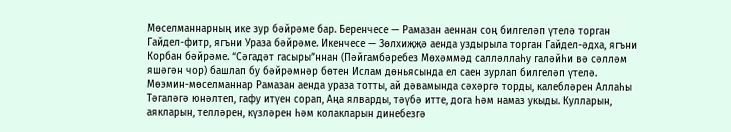Мөселманнарның ике зур бәйрәме бар. Беренчесе — Рамазан аеннан соң билгеләп үтелә торган Гайдел-фитр, ягъни Ураза бәйрәме. Икенчесе — Зөлхиҗҗә аенда уздырыла торган Гайдел-әдха, ягъни Корбан бәйрәме. “Сәгадәт гасыры”ннан (Пәйгамбәребез Мөхәммәд салләллаһу галәйһи вә сәлләм яшәгән чор) башлап бу бәйрәмнәр бөтен Ислам дөньясында ел саен зурлап билгеләп үтелә.
Мөэмин-мөселманнар Рамазан аенда ураза тотты, ай дәвамында сәхәргә торды, калебләрен Аллаһы Тәгаләгә юнәлтеп, гафу итүен сорап, Аңа ялварды, тәүбә итте, дога һәм намаз укыды. Кулларын, аякларын, телләрен, күзләрен һәм колакларын динебезгә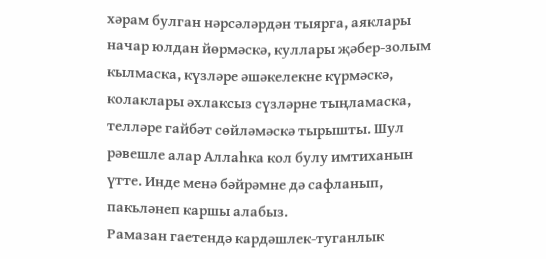хәрам булган нәрсәләрдән тыярга, аяклары начар юлдан йөрмәскә, куллары җәбер-золым кылмаска, күзләре әшәкелекне күрмәскә, колаклары әхлаксыз сүзләрне тыңламаска, телләре гайбәт сөйләмәскә тырышты. Шул рәвешле алар Аллаһка кол булу имтиханын үтте. Инде менә бәйрәмне дә сафланып, пакьләнеп каршы алабыз.
Рамазан гаетендә кардәшлек-туганлык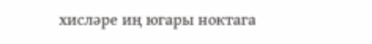хисләре иң югары ноктага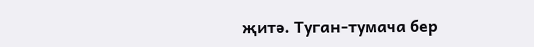җитә. Туган-тумача бер